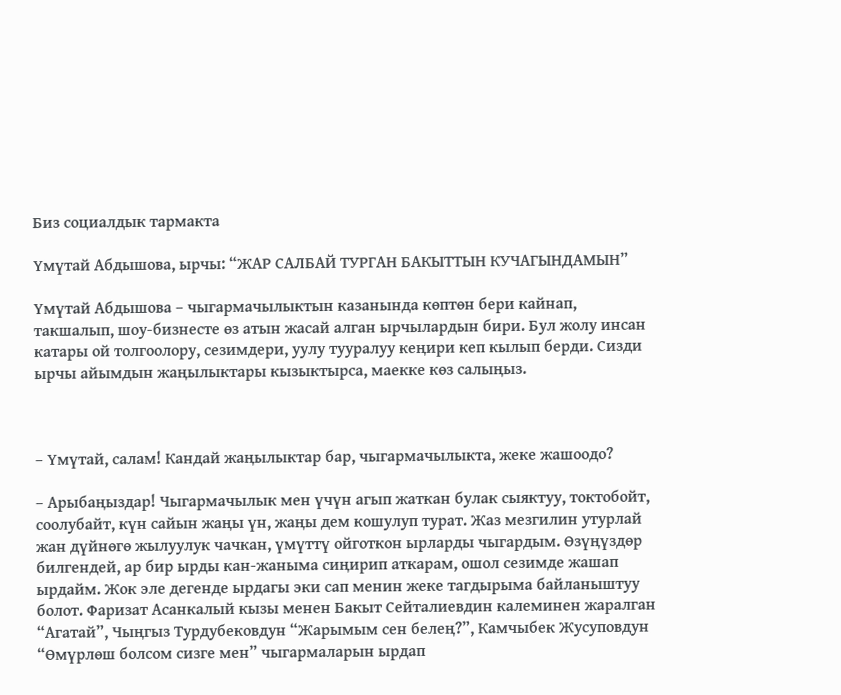Биз социалдык тармакта

Үмүтай Абдышова, ырчы: “ЖАР САЛБАЙ ТУРГАН БАКЫТТЫН КУЧАГЫНДАМЫН”

Үмүтай Абдышова – чыгармачылыктын казанында көптөн бери кайнап, такшалып, шоу-бизнесте өз атын жасай алган ырчылардын бири. Бул жолу инсан катары ой толгоолору, сезимдери, уулу тууралуу кеңири кеп кылып берди. Сизди ырчы айымдын жаңылыктары кызыктырса, маекке көз салыңыз.



– Үмүтай, салам! Кандай жаңылыктар бар, чыгармачылыкта, жеке жашоодо?

– Арыбаңыздар! Чыгармачылык мен үчүн агып жаткан булак сыяктуу, токтобойт, соолубайт, күн сайын жаңы үн, жаңы дем кошулуп турат. Жаз мезгилин утурлай жан дүйнөгө жылуулук чачкан, үмүттү ойготкон ырларды чыгардым. Өзүңүздөр билгендей, ар бир ырды кан-жаныма сиңирип аткарам, ошол сезимде жашап ырдайм. Жок эле дегенде ырдагы эки сап менин жеке тагдырыма байланыштуу болот. Фаризат Асанкалый кызы менен Бакыт Сейталиевдин калеминен жаралган “Агатай”, Чыңгыз Турдубековдун “Жарымым сен белең?”, Камчыбек Жусуповдун “Өмүрлөш болсом сизге мен” чыгармаларын ырдап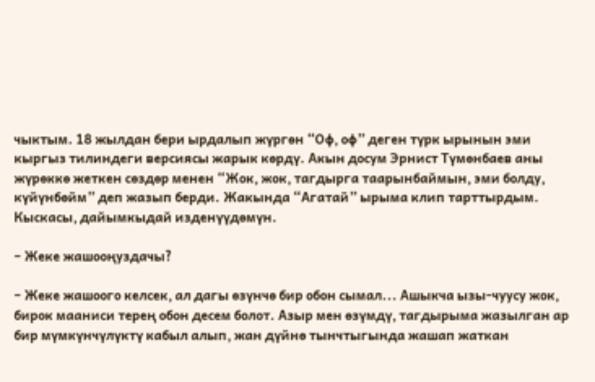чыктым. 18 жылдан бери ырдалып жүргөн “Оф, оф” деген түрк ырынын эми кыргыз тилиндеги версиясы жарык көрдү. Акын досум Эрнист Түмөнбаев аны жүрөккө жеткен сөздөр менен “Жок, жок, тагдырга таарынбаймын, эми болду, күйүнбөйм” деп жазып берди. Жакында “Агатай” ырыма клип тарттырдым. Кыскасы, дайымкыдай изденүүдөмүн.

– Жеке жашооңуздачы?

– Жеке жашоого келсек, ал дагы өзүнчө бир обон сымал... Ашыкча ызы-чуусу жок, бирок мааниси терең обон десем болот. Азыр мен өзүмдү, тагдырыма жазылган ар бир мүмкүнчүлүктү кабыл алып, жан дүйнө тынчтыгында жашап жаткан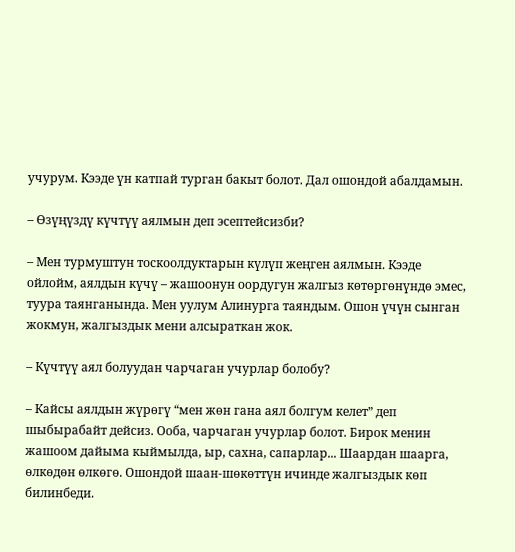учурум. Кээде үн катпай турган бакыт болот. Дал ошондой абалдамын.

– Өзүңүздү күчтүү аялмын деп эсептейсизби?

– Мен турмуштун тоскоолдуктарын күлүп жеңген аялмын. Кээде ойлойм, аялдын күчү – жашоонун оордугун жалгыз көтөргөнүндө эмес, туура таянганында. Мен уулум Алинурга таяндым. Ошон үчүн сынган жокмун, жалгыздык мени алсыраткан жок.

– Күчтүү аял болуудан чарчаган учурлар болобу?

– Кайсы аялдын жүрөгү “мен жөн гана аял болгум келет” деп шыбырабайт дейсиз. Ооба, чарчаган учурлар болот. Бирок менин жашоом дайыма кыймылда, ыр, сахна, сапарлар... Шаардан шаарга, өлкөдөн өлкөгө. Ошондой шаан-шөкөттүн ичинде жалгыздык көп билинбеди.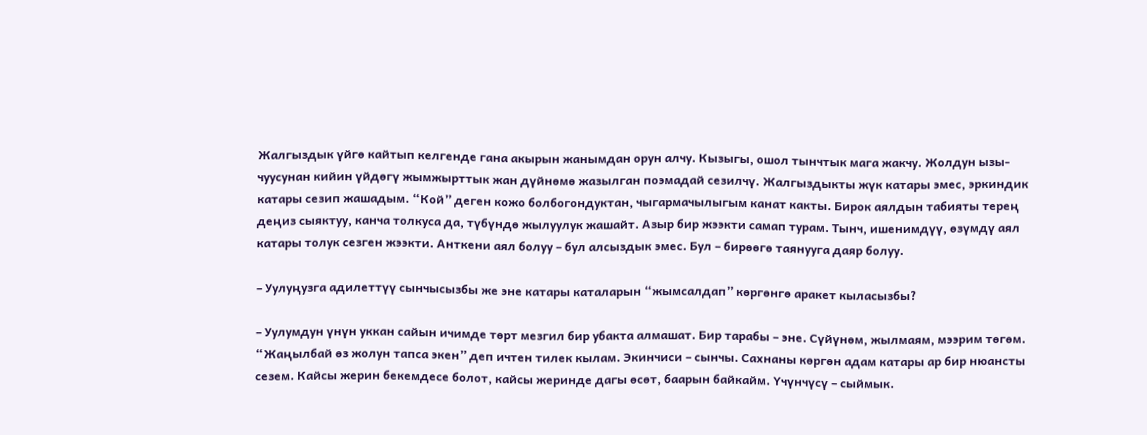Жалгыздык үйгө кайтып келгенде гана акырын жанымдан орун алчу. Кызыгы, ошол тынчтык мага жакчу. Жолдун ызы-чуусунан кийин үйдөгү жымжырттык жан дүйнөмө жазылган поэмадай сезилчү. Жалгыздыкты жүк катары эмес, эркиндик катары сезип жашадым. “Кой” деген кожо болбогондуктан, чыгармачылыгым канат какты. Бирок аялдын табияты терең деңиз сыяктуу, канча толкуса да, түбүндө жылуулук жашайт. Азыр бир жээкти самап турам. Тынч, ишенимдүү, өзүмдү аял катары толук сезген жээкти. Анткени аял болуу – бул алсыздык эмес. Бул – бирөөгө таянууга даяр болуу.

– Уулуңузга адилеттүү сынчысызбы же эне катары каталарын “жымсалдап” көргөнгө аракет кыласызбы?

– Уулумдун үнүн уккан сайын ичимде төрт мезгил бир убакта алмашат. Бир тарабы – эне. Сүйүнөм, жылмаям, мээрим төгөм. “Жаңылбай өз жолун тапса экен” деп ичтен тилек кылам. Экинчиси – сынчы. Сахнаны көргөн адам катары ар бир нюансты сезем. Кайсы жерин бекемдесе болот, кайсы жеринде дагы өсөт, баарын байкайм. Үчүнчүсү – сыймык.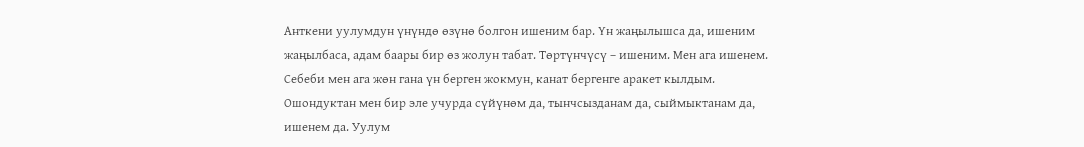Анткени уулумдун үнүндө өзүнө болгон ишеним бар. Үн жаңылышса да, ишеним жаңылбаса, адам баары бир өз жолун табат. Төртүнчүсү – ишеним. Мен ага ишенем. Себеби мен ага жөн гана үн берген жокмун, канат бергенге аракет кылдым. Ошондуктан мен бир эле учурда сүйүнөм да, тынчсызданам да, сыймыктанам да, ишенем да. Уулум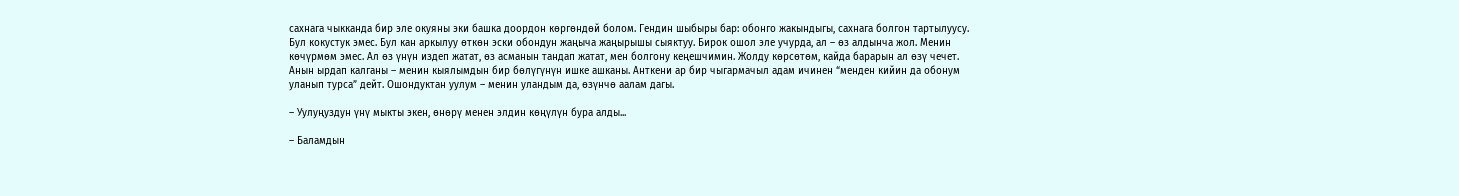сахнага чыкканда бир эле окуяны эки башка доордон көргөндөй болом. Гендин шыбыры бар: обонго жакындыгы, сахнага болгон тартылуусу. Бул кокустук эмес. Бул кан аркылуу өткөн эски обондун жаңыча жаңырышы сыяктуу. Бирок ошол эле учурда, ал – өз алдынча жол. Менин көчүрмөм эмес. Ал өз үнүн издеп жатат, өз асманын тандап жатат, мен болгону кеңешчимин. Жолду көрсөтөм, кайда барарын ал өзү чечет. Анын ырдап калганы – менин кыялымдын бир бөлүгүнүн ишке ашканы. Анткени ар бир чыгармачыл адам ичинен “менден кийин да обонум уланып турса” дейт. Ошондуктан уулум – менин уландым да, өзүнчө аалам дагы.

– Уулуңуздун үнү мыкты экен, өнөрү менен элдин көңүлүн бура алды...

– Баламдын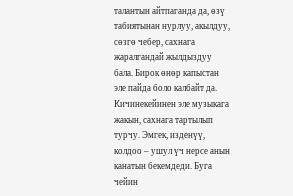талантын айтпаганда да, өзү табиятынан нурлуу, акылдуу, сөзгө чебер, сахнага жаралгандай жылдыздуу бала. Бирок өнөр капыстан эле пайда боло калбайт да. Кичинекейинен эле музыкага жакын, сахнага тартылып турчу. Эмгек, изденүү, колдоо – ушул үч нерсе анын канатын бекемдеди. Буга чейин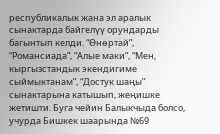республикалык жана эл аралык сынактарда байгелүү орундарды багынтып келди. “Өнөртай”, “Романсиада”, “Алые маки”, “Мен, кыргызстандык экендигиме сыймыктанам”, “Достук шаңы” сынактарына катышып, жеңишке жетишти. Буга чейин Балыкчыда болсо, учурда Бишкек шаарында №69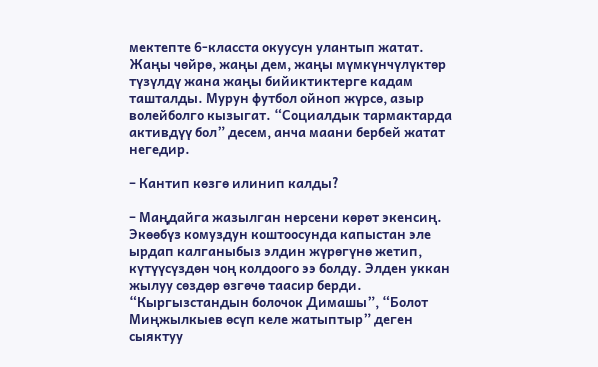мектепте 6-класста окуусун улантып жатат. Жаңы чөйрө, жаңы дем, жаңы мүмкүнчүлүктөр түзүлдү жана жаңы бийиктиктерге кадам ташталды. Мурун футбол ойноп жүрсө, азыр волейболго кызыгат. “Социалдык тармактарда активдүү бол” десем, анча маани бербей жатат негедир.

– Кантип көзгө илинип калды?

– Маңдайга жазылган нерсени көрөт экенсиң. Экөөбүз комуздун коштоосунда капыстан эле ырдап калганыбыз элдин жүрөгүнө жетип, күтүүсүздөн чоң колдоого ээ болду. Элден уккан жылуу сөздөр өзгөчө таасир берди. “Кыргызстандын болочок Димашы”, “Болот Миңжылкыев өсүп келе жатыптыр” деген сыяктуу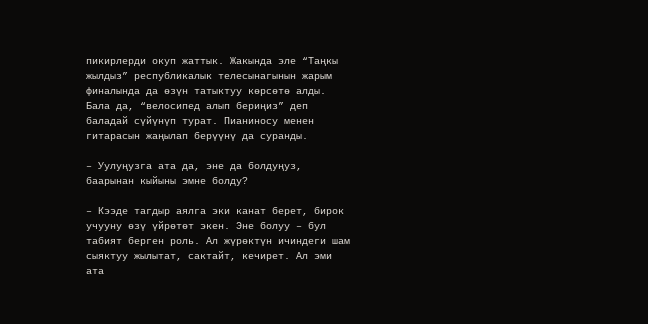пикирлерди окуп жаттык. Жакында эле “Таңкы жылдыз” республикалык телесынагынын жарым финалында да өзүн татыктуу көрсөтө алды. Бала да, “велосипед алып бериңиз” деп баладай сүйүнүп турат. Пианиносу менен гитарасын жаңылап берүүнү да суранды.

– Уулуңузга ата да, эне да болдуңуз, баарынан кыйыны эмне болду?

– Кээде тагдыр аялга эки канат берет, бирок учууну өзү үйрөтөт экен. Эне болуу – бул табият берген роль. Ал жүрөктүн ичиндеги шам сыяктуу жылытат, сактайт, кечирет. Ал эми ата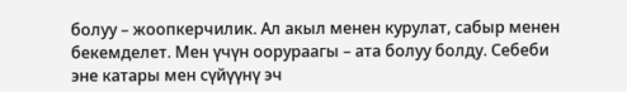болуу – жоопкерчилик. Ал акыл менен курулат, сабыр менен бекемделет. Мен үчүн оорураагы – ата болуу болду. Себеби эне катары мен сүйүүнү эч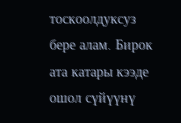тоскоолдуксуз бере алам. Бирок ата катары кээде ошол сүйүүнү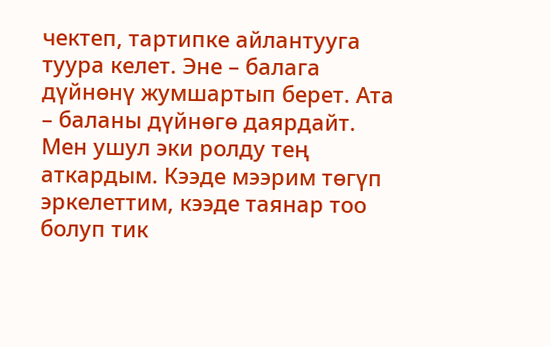чектеп, тартипке айлантууга туура келет. Эне – балага дүйнөнү жумшартып берет. Ата – баланы дүйнөгө даярдайт. Мен ушул эки ролду тең аткардым. Кээде мээрим төгүп эркелеттим, кээде таянар тоо болуп тик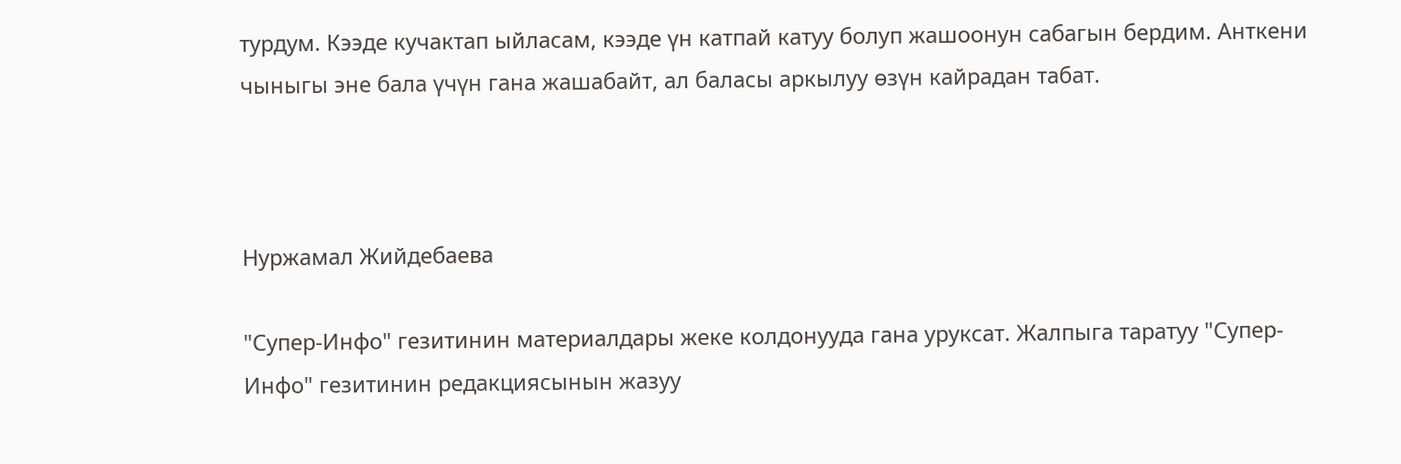турдум. Кээде кучактап ыйласам, кээде үн катпай катуу болуп жашоонун сабагын бердим. Анткени чыныгы эне бала үчүн гана жашабайт, ал баласы аркылуу өзүн кайрадан табат.



Нуржамал Жийдебаева

"Супер-Инфо" гезитинин материалдары жеке колдонууда гана уруксат. Жалпыга таратуу "Супер-Инфо" гезитинин редакциясынын жазуу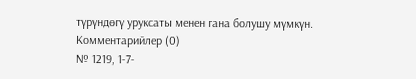түрүндөгү уруксаты менен гана болушу мүмкүн.
Комментарийлер (0)
№ 1219, 1-7-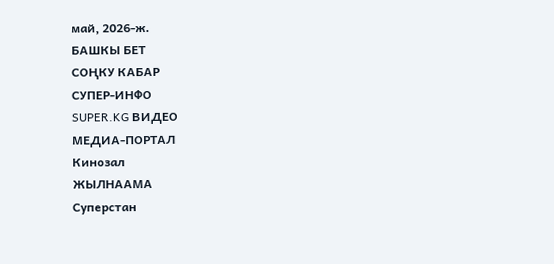май, 2026-ж.
БАШКЫ БЕТ
СОҢКУ КАБАР
СУПЕР-ИНФО
SUPER.KG ВИДЕО
МЕДИА-ПОРТАЛ
Кинозал
ЖЫЛНААМА
Суперстан